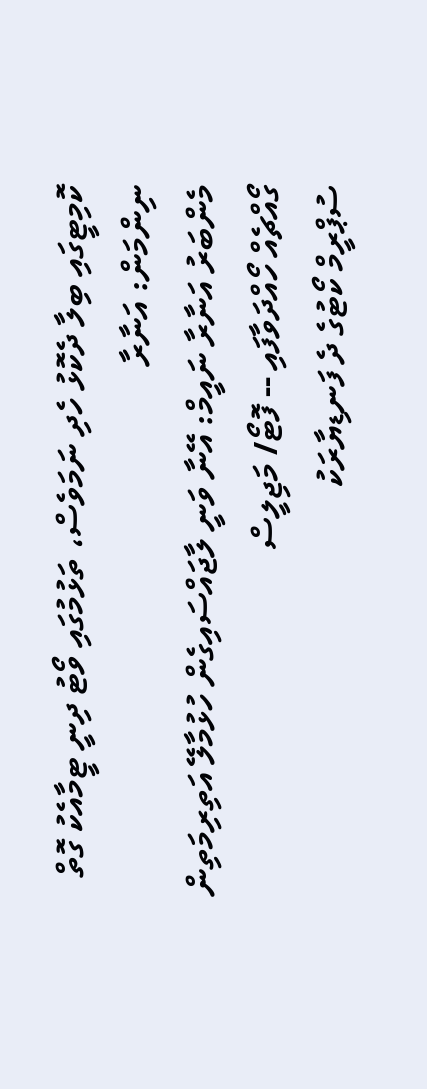ކޮމިޓީގައި ބިލާ ދެކޮޅު ހެދި ނަމަވެސް، ތަޅުމުގައި ވޯޓު ދިނީ ޓީމާއެކު ގޮތް ނިންމަން: އަނާރާ
މެންބަރު އަނާރާ ނައީމް: އޭނާ ވަނީ ލާޖައްސައިގެން ހުޅުމާލޭ އަތިރިމަތިން ގޯއްޗެއް ހޯއްދަވާފައި -- ފޮޓޯ/ މަޖިލީސް
ސުޕްރީމް ކޯޓުގެ ދެ ފަނޑިޔާރަކު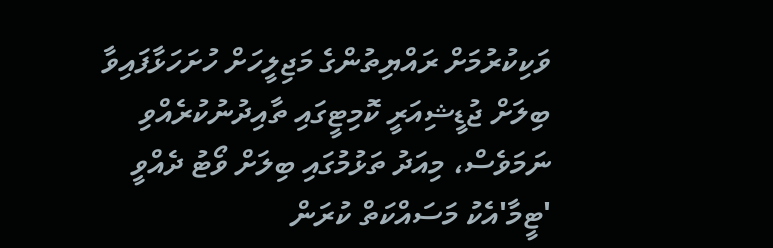ވަކިކުރުމަށް ރައްޔިތުންގެ މަޖިލީހަށް ހުށަހަޅާފައިވާ ބިލަށް ޖުޑީޝިއަރީ ކޮމިޓީގައި ތާއިދުނުކުރެއްވި ނަމަވެސް، މިއަދު ތަޅުމުގައި ބިލަށް ވޯޓު ދެއްވީ 'ޓީމާ'އެކު މަސައްކަތް ކުރަން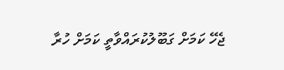ޖެހޭ ކަމަށް ގަބޫލުކުރައްވާތީ ކަމަށް ހުރާ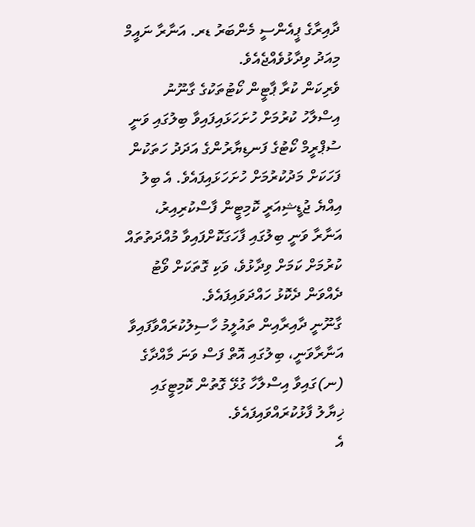ދާއިރާގެ ޕީއެންސީ މެންބަރު ޑރ. އަނާރާ ނައީމް މިއަދު ވިދާޅުވެއްޖެއެވެ.
ވެރިކަން ކުރާ ޕާޓީން ކޯޓުތަކުގެ ގާނޫނު އިސްލާހު ކުރުމަށް ހުށަހަޅައިފައިވާ ބިލުގައި ވަނީ ސުޕްރީމް ކޯޓުގެ ފަނޑިޔާރުންގެ އަދަދު ހަތަކުން ފަހަކަށް މަދުކުރުމަށް ހުށަހަޅައިފައެވެ. އެ ބިލު އިއްޔެ ޖުޑީޝިއަރީ ކޮމިޓީން ފާސްކުރިއިރު، އަނާރާ ވަނީ ބިލުގައި ފާހަގަކޮށްފައިވާ މުއްދަތުތައް ކުރުމަށް ކަމަށް ވިދާޅުވެ، ވަކި ގޮތަކަށް ވޯޓު ދެއްވަން ދެކޮޅު ހައްދަވައިފައެވެ.
ގާނޫނީ ދާއިރާއިން ތައުލީމު ހާސިލުކުރައްވާފައިވާ އަނާރާވަނީ، ބިލުގައި އޮތް ފަސް ވަނަ މާއްދާގެ (ނ)ގައިވާ އިސްލާހާ ގުޅޭ ގޮތުން ކޮމިޓީގައި ޚިޔާލު ފާޅުކުރައްވައިފައެވެ.
އެ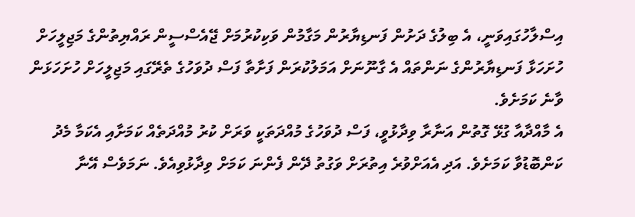އިސްލާހުގައިވަނީ، އެ ބިލުގެ ދަށުން ފަނޑިޔާރުން މަގާމުން ވަކިކުރުމަށް ޖޭއެސްސީން ރައްޔިތުންގެ މަޖިލީހަށް ހުށަހަޅާ ފަނޑިޔާރުންގެ ނަންތައް އެ ގާނޫނަށް އަމަލުކުރަން ފަށާތާ ފަސް ދުވަހުގެ ތެރޭގައި މަޖިލީހަށް ހުށަހަޅަން ވާނެ ކަމަށެވެ.
އެ މާއްދާއާ ގުޅޭ ގޮތުން އަނާރާ ވިދާޅުވީ، ފަސް ދުވަހުގެ މުއްދަތަކީ ވަރަށް ކުރު މުއްދަތެއް ކަމަށާއި އެކަމާ މެދު ކަންބޮޑުވާ ކަމަށެވެ. އަދި އެއަށްވުރެ އިތުރަށް ވަގުތު ދޭން ފެންނަ ކަމަށް ވިދާޅުވިއެވެ. ނަމަވެސް އޭނާ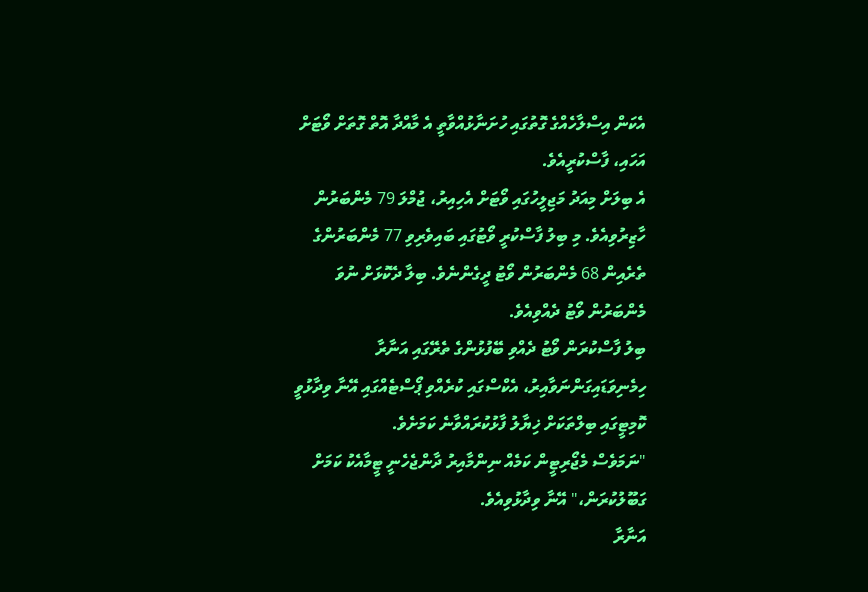އެކަން އިސްލާހެއްގެ ގޮތުގައި ހުށަނާޅުއްވާތީ އެ މާއްދާ އޮތް ގޮތަށް ވޯޓަށް އަހައި، ފާސްކުރީއެވެ.
އެ ބިލަށް މިއަދު މަޖިލީހުގައި ވޯޓަށް އެހިއިރު، ޖުމްލަ 79 މެންބަރުން ހާޒިރުވިއެވެ. މި ބިލު ފާސްކުރީ ވޯޓުގައި ބައިވެރިވި 77 މެންބަރުންގެ ތެރެއިން 68 މެންބަރުން ވޯޓު ދީގެންނެވެ. ބިލާ ދެކޮޅަށް ނުވަ މެންބަރުން ވޯޓު ދެއްވިއެވެ.
ބިލު ފާސްކުރަން ވޯޓު ދެއްވި ބޭފުޅުންގެ ތެރޭގައި އަނާރާ ހިމެނިވަޑައިގަންނަވާއިރު، އެކްސްގައި ކުރެއްވި ޕޯސްޓެއްގައި އޭނާ ވިދާޅުވީ ކޮމިޓީގައި ބިލްތަކަށް ޚިޔާލު ފާޅުކުރައްވާނެ ކަމަށެވެ.
"ނަމަވެސް މެޖޯރިޓީން ކަމެއް ނިންމާއިރު ދާންޖެހެނީ ޓީމާއެކު ކަމަށް ގަބޫލުކުރަން،" އޭނާ ވިދާޅުވިއެވެ.
އަނާރާ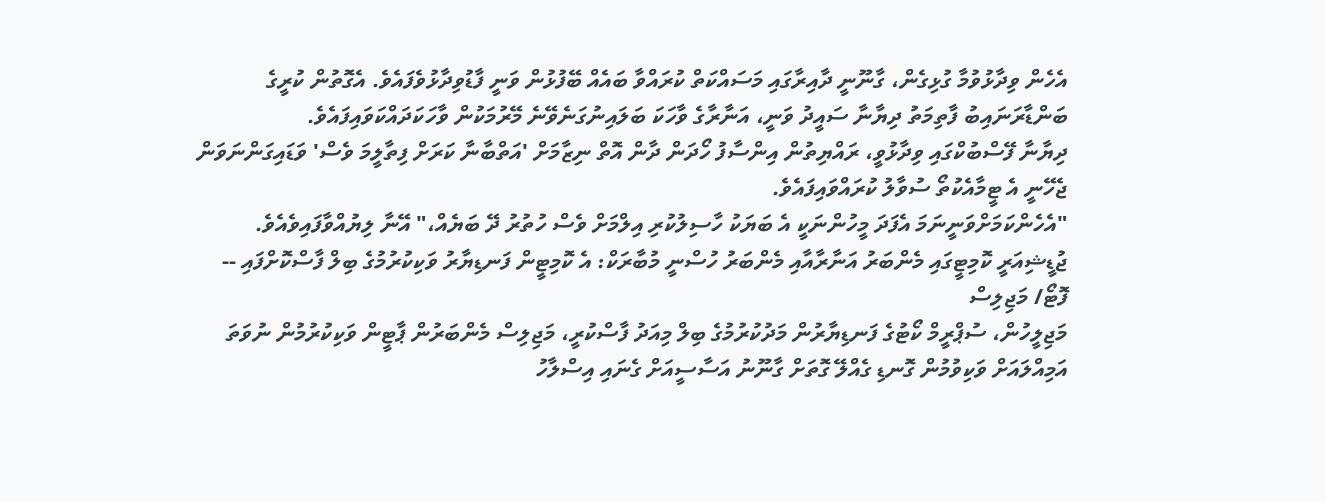އެހެން ވިދާޅުވުމާ ގުޅިގެން، ގާނޫނީ ދާއިރާގައި މަސައްކަތް ކުރައްވާ ބައެއް ބޭފުޅުން ވަނީ ފާޑުވިދާޅުވެފައެވެ. އެގޮތުން ކުރީގެ ބަންޑާރަނައިބު ފާތިމަތު ދިޔާނާ ސައީދު ވަނީ، އަނާރާގެ ވާހަކަ ބަލައިނުގަނެވޭނެ މޭރުމަކުން ވާހަކަދައްކަވައިފައެވެ.
ދިޔާނާ ފޭސްބުކްގައި ވިދާޅުވީ، ރައްޔިތުން އިންސާފު ހޯދަން ދާން އޮތް ނިޒާމަށް 'އަތްބާނާ ކަރަށް ފިތާލީމަ ވެސް' ވަޑައިގަންނަވަން ޖެހޭނީ އެ ޓީމާއެކުތޯ ސުވާލު ކުރައްވައިފައެވެ.
"އެހެންކަމަށްވަނީނަމަ އެފަދަ މީހުންނަކީ އެ ބަޔަކު ހާސިލުކުރި އިލްމަށް ވެސް ހުތުރު ދޭ ބަޔެއް،" އޭނާ ލިޔުއްވާފައިވެއެވެ.
ޖުޑީޝިއަރީ ކޮމިޓީގައި މެންބަރު އަނާރާއާއި މެންބަރު ހުސްނީ މުބާރަކް: އެ ކޮމިޓީން ފަނޑިޔާރު ވަކިކުރުމުގެ ބިލް ފާސްކޮށްފައި -- ފޮޓޯ/ މަޖިލިސް
މަޖިލީހުން، ސުޕްރީމް ކޯޓުގެ ފަނޑިޔާރުން މަދުކުރުމުގެ ބިލް މިއަދު ފާސްކުރީ، މަޖިލިސް މެންބަރުން ޕާޓީން ވަކިކުރުމުން ނުވަތަ އަމިއްލައަށް ވަކިވުމުން ގޮނޑި ގެއްލޭ ގޮތަށް ގާނޫނު އަސާސީއަށް ގެނައި އިސްލާހު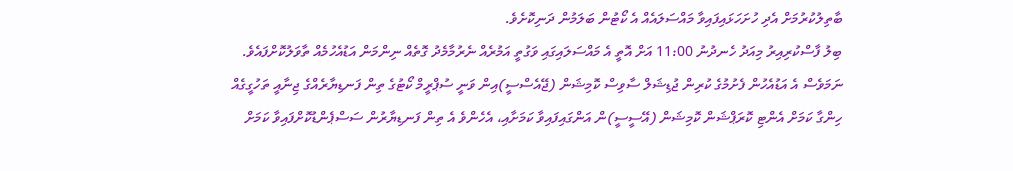ބާތިލުކުރުމަށް އެދި ހުށަހަޅައިފައިވާ މައްސަލައެއް އެ ކޯޓުން ބަލަމުން ދަނިކޮށެވެ.
ބިލު ފާސްކުރިއިރު މިއަދު ހެނދުނު 11:00 އަށް އޮތީ އެ މައްސަލައިގައި ވަގުތީ އަމުރެއް ނެރުމާމެދު ގޮތެއް ނިންމަން އަޑުއެހުމެއް ތާވަލުކޮށްފައެވެ. ނަމަވެސް އެ އަޑުއެހުން ފެށުމުގެ ކުރިން ޖުޑިޝަލް ސާވިސް ކޮމިޝަން (ޖޭއެސްސީ)އިން ވަނީ ސުޕްރީމް ކޯޓުގެ ތިން ފަނޑިޔާރެއްގެ ޖިނާއީ ތަހުގީގެއް ހިންގާ ކަމަށް އެންޓި ކޮރަޕްޝަން ކޮމިޝަން (އޭސީސީ)ން އަންގައިފައިވާ ކަމަށާއި، އެހެންވެ އެ ތިން ފަނޑިޔާރުން ސަސްޕެންޑުކޮށްފައިވާ ކަމަށް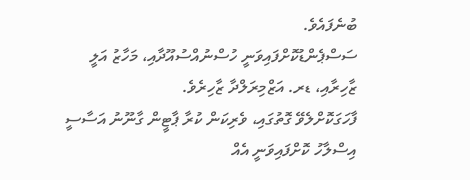ބުނެފައެވެ.
ސަސްޕެންޑުކޮށްފައިވަނީ ހުސްނުއްސުއޫދާއި، މަހާޒު އަލީ ޒާހިރާއި، ޑރ. އަޒްމިރަލްދާ ޒާހިރެވެ.
ފާހަގަކޮށްލެވޭ ގޮތުގައި، ވެރިކަން ކުރާ ޕާޓީން ގާނޫނު އަސާސީ އިސްލާހު ކޮށްފައިވަނީ އެއް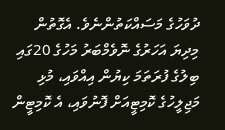ދުވަހުގެ މަސައްކަތުންނެވެ. އެގޮތުން މިދިޔަ އަހަރުގެ ނޮވެމްބަރު މަހުގެ 20ގައި ބިލުގެ ފުރަތަމަ ކިޔުން އިއްވައި، މުޅި މަޖިލީހުގެ ކޮމިޓީއަށް ފޮނުވައި، އެ ކޮމިޓީން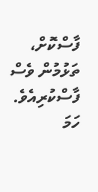ފާސްކޮށް، ތަޅުމުން ވެސް ފާސްކުރިއެވެ.
ހަމަ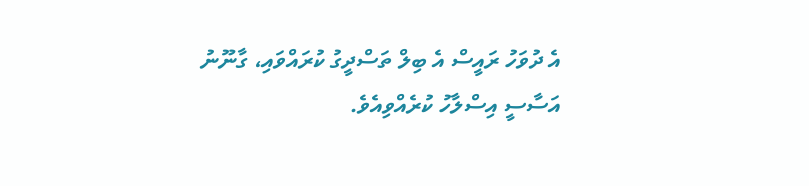އެ ދުވަހު ރައީސް އެ ބިލް ތަސްދީގު ކުރައްވައި، ގާނޫނު އަސާސީ އިސްލާހު ކުރެއްވިއެވެ.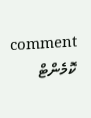comment ކޮމެންޓް